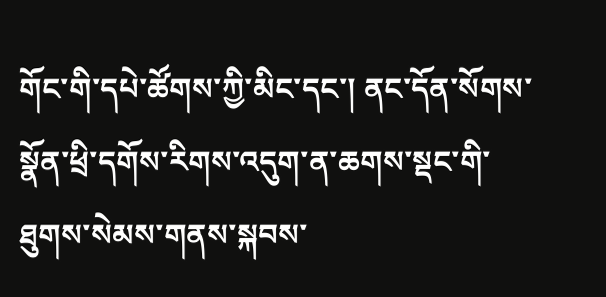གོང་གི་དཔེ་ཚོགས་ཀྱི་མིང་དང་། ནང་དོན་སོགས་སྣོན་ཕྲི་དགོས་རིགས་འདུག་ན་ཆགས་སྡང་གི་ཐུགས་སེམས་གནས་སྐབས་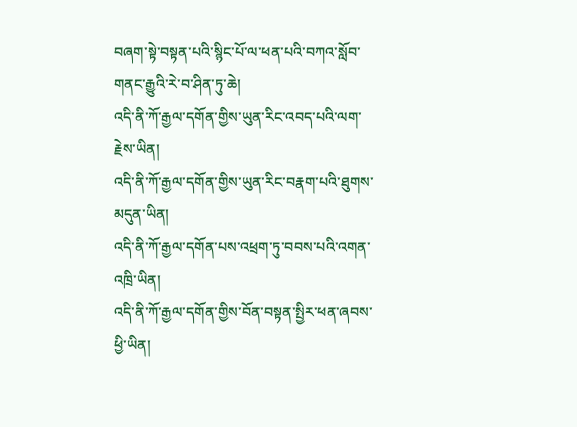བཞག་སྟེ་བསྟན་པའི་སྙིང་པོ་ལ་ཕན་པའི་བཀའ་སློབ་གནང་རྒྱུའི་རེ་བ་ཤིན་ཏུ་ཆེ།
འདི་ནི་ཀོ་རྒྱལ་དགོན་གྱིས་ཡུན་རིང་འབད་པའི་ལག་རྗེས་ཡིན།
འདི་ནི་ཀོ་རྒྱལ་དགོན་གྱིས་ཡུན་རིང་བརྣག་པའི་ཐུགས་མདུན་ཡིན།
འདི་ནི་ཀོ་རྒྱལ་དགོན་པས་འཕྲག་ཏུ་བབས་པའི་འགན་འཁྲི་ཡིན།
འདི་ནི་ཀོ་རྒྱལ་དགོན་གྱིས་བོན་བསྟན་སྤྱིར་ཕན་ཞབས་ཕྱི་ཡིན།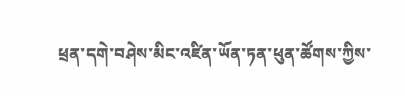ཕྲན་དགེ་བཤེས་མིང་འཛིན་ཡོན་ཏན་ཕུན་ཚོགས་ཀྱིས་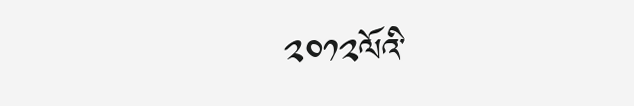༢༠༡༢ལོའི་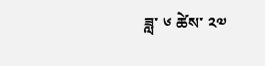ཟླ་ ༦ ཚེས་ ༢༧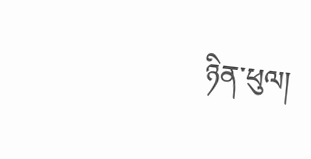ཉིན་ཕུལ།